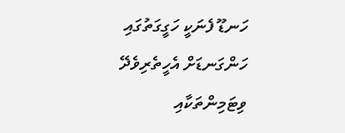ހަނޑޫ ފެނަކީ ހަގީގަތުގައި ހަންގަނޑަށް އެހީތެރިވެދޭ ވިޓަމިންތަކާއި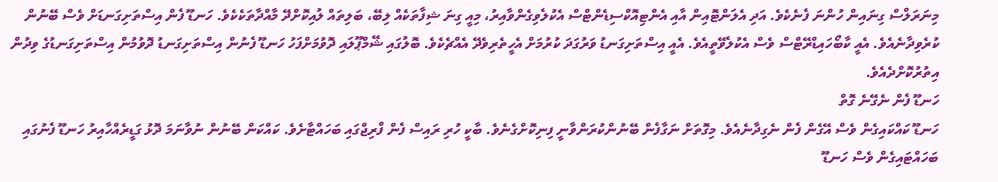މިނަރަލްސް ގިނައިން ހުންނަ ފެނެކެވެ. އަދި އެލަންޓޮއިން އާއި އެންޓިއޮކްސިޑެންޓްސް އެކުލެވިގެންވާއިރު، މިއީ ގިނަ ޝިފާތަކެއް ލިބޭ، ބަލިތައް ލުއިކޮށްދޭ މާއްދާތަކެކެވެ. ހަނޑޫ ފެން އިސްތަށިގަނޑަށް ވެސް ބޭނުން ކުރެވިދާނެއެވެ. އެއީ ކާބޯހައިޑްރޭޓްސް ވެސް އެކުލެވޭތީއެވެ. އެއީ އިސްތަށިގަނޑު ވަރުގަދަ ކުރުމަށް އެހީތެރިވެދޭ އެއްޗެކެވެ. ބޮލުގައި ޝޭމްޕޫލައި ދޮވުމަށްފަހު ހަނޑޫ ފެނުން އިސްތަށިގަނޑު ދޮވުމުން އިސްތަށިގަނޑުގެ ވިދުން އިތުރުކޮށްދެއެވެ.
ހަނޑޫ ފެން ނެގޭނެ ގޮތް
ހަނޑޫ ކައްކައިގެން ވެސް އޭގެން ފެން ނެގިދާނެއެވެ. މިގޮތަށް ނަގާފެން ބޭނުންކުރަންވާނީ ފިނިކޮށްގެނެވެ. ބާކީ ހުރި ރައިސް ފެން ފްރިޖްގައި ބަހައްޓާށެވެ. ކައްކަން ބޭނުން ނުވާނަމަ ދޮޅު ގަޑީރެއްހާއިރު ހަނޑޫ ފެނުގައި ބަހައްޓައިގެން ވެސް ހަނޑޫ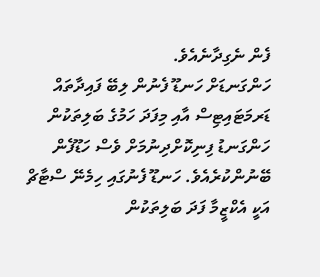ފެން ނެގިދާނެއެވެ.
ހަންގަނޑަށް ހަނޑޫ ފެނުން ލިބޭ ފައިދާތައް
ޑަރމަޓައިޓިސް އާއި މިފަދަ ހަމުގެ ބަލިތަކުން ހަންގަނޑު ފިނިކޮށްދިނުމަށް ވެސް ހަޑޫފެން ބޭނުންކުރެއެވެ. ހަނޑޫ ފެނުގައި ހިމެނޭ ސްޓާޗް އަކީ އެކްޒީމާ ފަދަ ބަލިތަކުން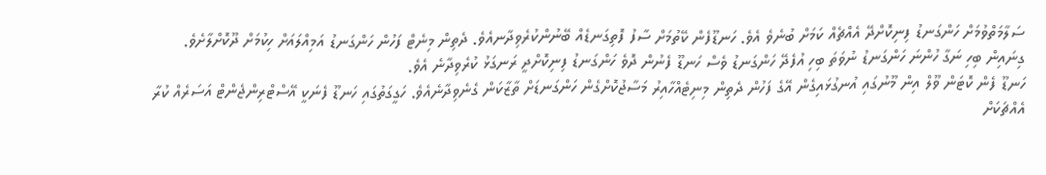ސަލާމަތްވުމަށް ހަންގަނޑު ފިނިކޮށްދޭ އެއްޗެއް ކަމަށް ބުނެވެ އެވެ. ހަނޑޫފެން ކޭތުމަށް ސާފު ފޮތިގަނޑެއް ބޭނުންކުރެވިދާނއެވެ. ދެތިން މިނެޓް ފަހުން ހަންގަނޑު އަމިއްލައަށް ހިކުމަށް ދޫކޮށްލާށެވެ.
ގިނައިން ބިހި ނަގާ ހުންނަ ހަންގަނޑު ނުވަތަ ބިހި އުފެދޭ ހަންގަނޑު ވެސް ހަނޑޫ ފެނުން ދޮވެ ހަންގަނޑު ފިނިކޮށްދީ ރަނގަޅު ކުރެވިދާނެ އެވެ.
ހަނޑޫ ފެން ކޮޓަން ވޫލް އިން މޫނުގައި އުނގުޅައިގެން އޭގެ ފަހުން ދެތިން މިނިޓެއްހާއިރު މަސާޖުކޮށްގެން ހަންގަނޑަށް ތާޒާކަން ގެނެވިދާނެއެވެ. ހަގީގަތުގައި ހަނޑޫ ފެނަކީ އޭސްޓްރިންޖެންޓް އަސަރެއް ކުރާ އެއްޗަކަށް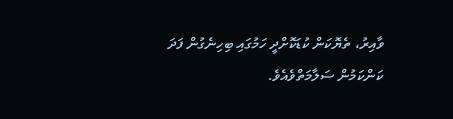ވާއިރު، ތެޔޮކަން ކުޑަކޮށްދީ ހަމުގައި ބިހިނެގުން ފަދަ ކަންކަމުން ސަލާމަތްވެއެވެ.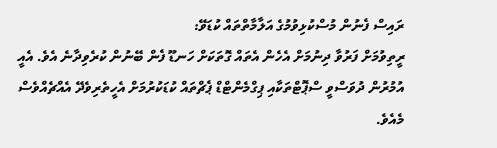ރައިސް ފެނުން މުސްކުޅިވުމުގެ އަލާމާތްތައް ކުޑަވޭ:
ރީތިވުމަށް ފަރުވާ ދިނުމަށް އެހެން އެތައް ގޮތަކަށް ހަނޑޫ ފެން ބޭނުން ކުރެވިދާނެ އެވެ. އެއީ އުމުރުން ދުވަސްވީ ސްޕޮޓްތަކާއި ޕިގްމެންޓްޑް ޕެޗްތައް ކުޑަކުރުމަށް އެހީތެރިވެދޭ އެއްޗެއްވެސް މެއެވެ.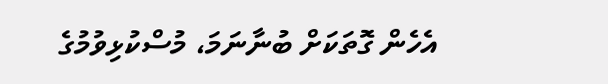އެހެން ގޮތަކަށް ބުނާނަމަ، މުސްކުޅިވުމުގެ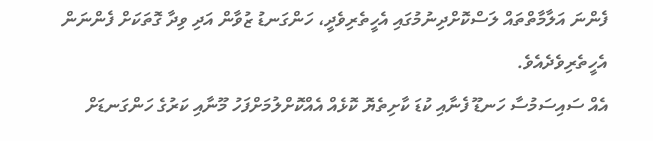ފެންނަ އަލާމާތްތައް ލަސްކޮށްދިނުމުގައި އެހީތެރިވެދީ، ހަންގަނޑު ޒުވާން އަދި ވިދާ ގޮތަކަށް ފެންނަން އެހީތެރިވެދެއެވެ.
އެއް ސައިސަމުސާ ހަނޑޫ ފެނާއި ކުޑަ ކާށިތެޔޮ ކޮޅެއް އެއްކޮށްލުމަށްފަހު މޫނާއި ކަރުގެ ހަންގަނޑަށް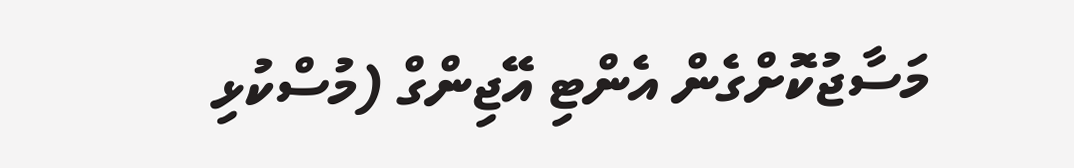މަސާޖުކޮށްގެން އެންޓި އޭޖިންގް (މުސްކުޅި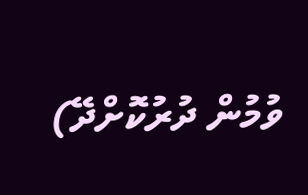ވުމުން ދުރުކޮށްދޭ)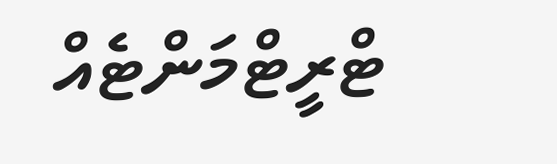ޓްރީޓްމަންޓެއް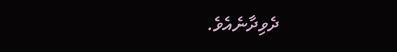ދެވިދާނެއެވެ.